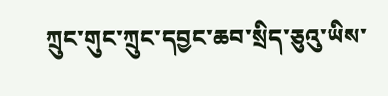ཀྲུང་གུང་ཀྲུང་དབྱང་ཆབ་སྲིད་ཅུའུ་ཡིས་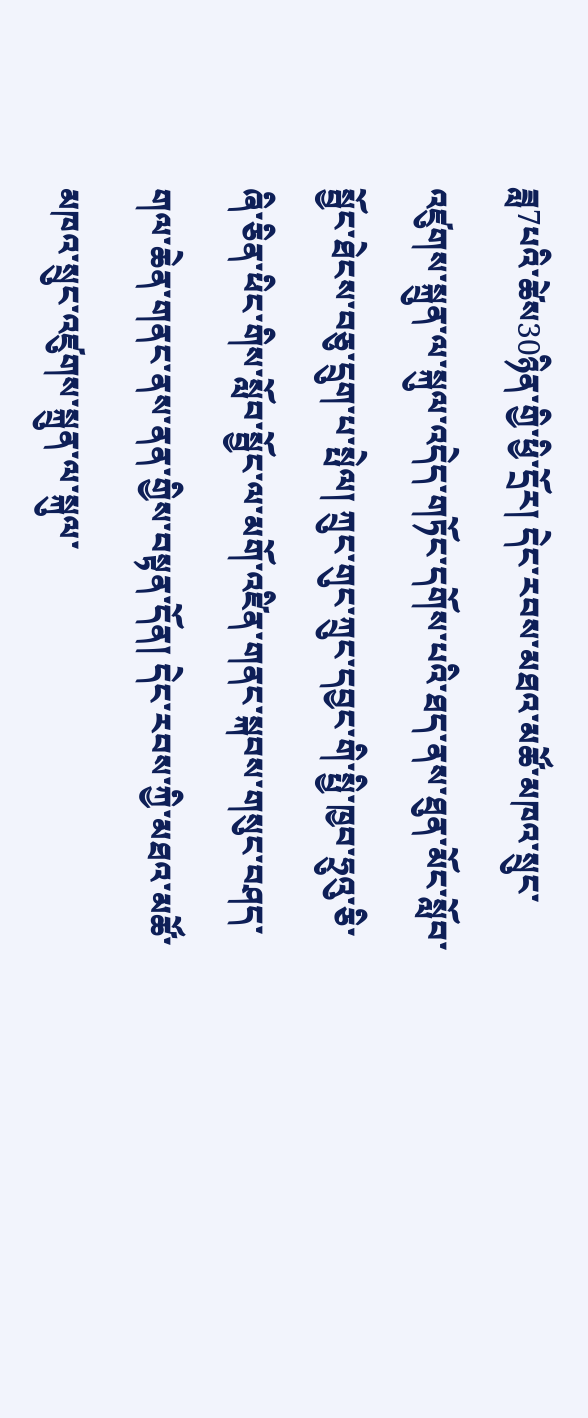ཟླ7པའི་ཚེས30ཉིན་གྱི་ཕྱི་དྲོར། དེང་རབས་མཐའ་མཚོ་མཁའ་སྲུང་འཛུགས་སྐྲུན་ལ་སྐུལ་འདེད་གཏོང་དགོས་པའི་ཐད་ནས་ཐུན་མོང་སློབ་སྦྱོང་ཐེངས་བཅུ་དྲུག་པ་སྤེལ། ཀྲུང་གུང་ཀྲུང་དབྱང་གི་སྤྱི་ཁྱབ་ཧྲུའུ་ཅི་ཞི་ཅིན་ཕིང་གིས་སློབ་སྦྱོང་ལ་མགོ་འཛིན་གནང་སྐབས་གསུང་བཤད་གལ་ཆེན་གནང་ནས་ནན་གྱིས་བསྟན་དོན། དེང་རབས་ཀྱི་མཐའ་མཚོ་མཁའ་སྲུང་འཛུགས་སྐྲུན་ལ་སྐུལ་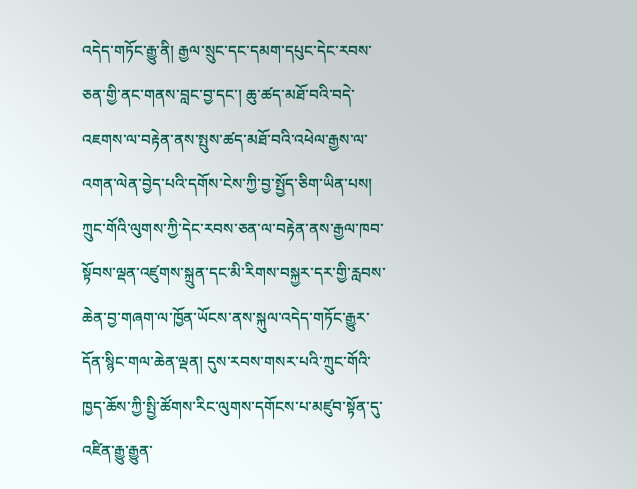འདེད་གཏོང་རྒྱུ་ནི། རྒྱལ་སྲུང་དང་དམག་དཔུང་དེང་རབས་ཅན་གྱི་ནང་གནས་བླང་བྱ་དང་། ཆུ་ཚད་མཐོ་བའི་བདེ་འཇགས་ལ་བརྟེན་ནས་སྤུས་ཚད་མཐོ་བའི་འཕེལ་རྒྱས་ལ་འགན་ལེན་བྱེད་པའི་དགོས་ངེས་ཀྱི་བྱ་སྤྱོད་ཅིག་ཡིན་པས། ཀྲུང་གོའི་ལུགས་ཀྱི་དེང་རབས་ཅན་ལ་བརྟེན་ནས་རྒྱལ་ཁབ་སྟོབས་ལྡན་འཛུགས་སྐྲུན་དང་མི་རིགས་བསྐྱར་དར་གྱི་རླབས་ཆེན་བྱ་གཞག་ལ་ཁྱོན་ཡོངས་ནས་སྐུལ་འདེད་གཏོང་རྒྱུར་དོན་སྙིང་གལ་ཆེན་ལྡན། དུས་རབས་གསར་པའི་ཀྲུང་གོའི་ཁྱད་ཆོས་ཀྱི་སྤྱི་ཚོགས་རིང་ལུགས་དགོངས་པ་མཛུབ་སྟོན་དུ་འཛིན་རྒྱུ་རྒྱུན་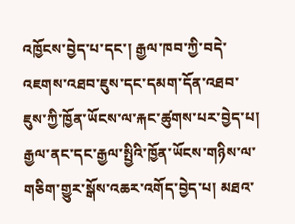འཁྱོངས་བྱེད་པ་དང་། རྒྱལ་ཁབ་ཀྱི་བདེ་འཇགས་འཐབ་ཇུས་དང་དམག་དོན་འཐབ་ཇུས་ཀྱི་ཁྱོན་ཡོངས་ལ་རྐང་ཚུགས་པར་བྱེད་པ། རྒྱལ་ནང་དང་རྒྱལ་སྤྱིའི་ཁྱོན་ཡོངས་གཉིས་ལ་གཅིག་གྱུར་སྒོས་འཆར་འགོད་བྱེད་པ། མཐའ་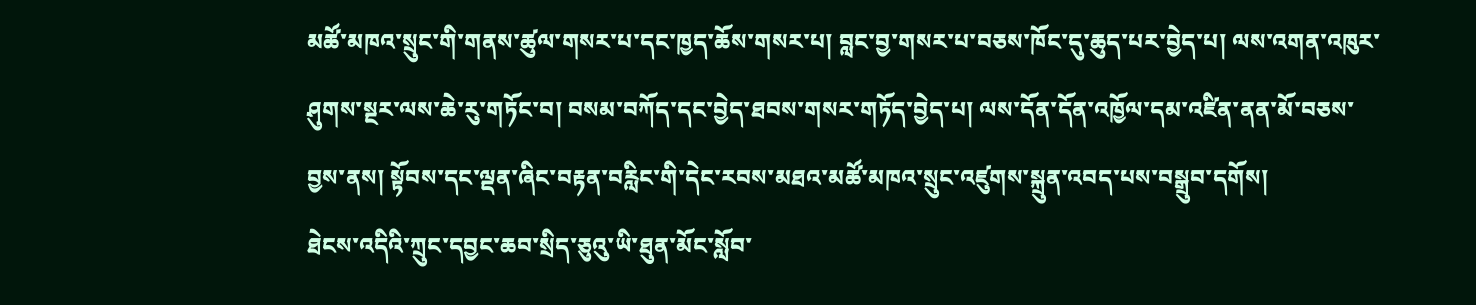མཚོ་མཁའ་སྲུང་གི་གནས་ཚུལ་གསར་པ་དང་ཁྱད་ཆོས་གསར་པ། བླང་བྱ་གསར་པ་བཅས་ཁོང་དུ་ཆུད་པར་བྱེད་པ། ལས་འགན་འཁུར་ཤུགས་སྔར་ལས་ཆེ་རུ་གཏོང་བ། བསམ་བཀོད་དང་བྱེད་ཐབས་གསར་གཏོད་བྱེད་པ། ལས་དོན་དོན་འཁྱོལ་དམ་འཛིན་ནན་མོ་བཅས་བྱས་ནས། སྟོབས་དང་ལྡན་ཞིང་བརྟན་བརླིང་གི་དེང་རབས་མཐའ་མཚོ་མཁའ་སྲུང་འཛུགས་སྐྲུན་འབད་པས་བསྒྲུབ་དགོས།
ཐེངས་འདིའི་ཀྲུང་དབྱང་ཆབ་སྲིད་ཅུའུ་ཡི་ཐུན་མོང་སློབ་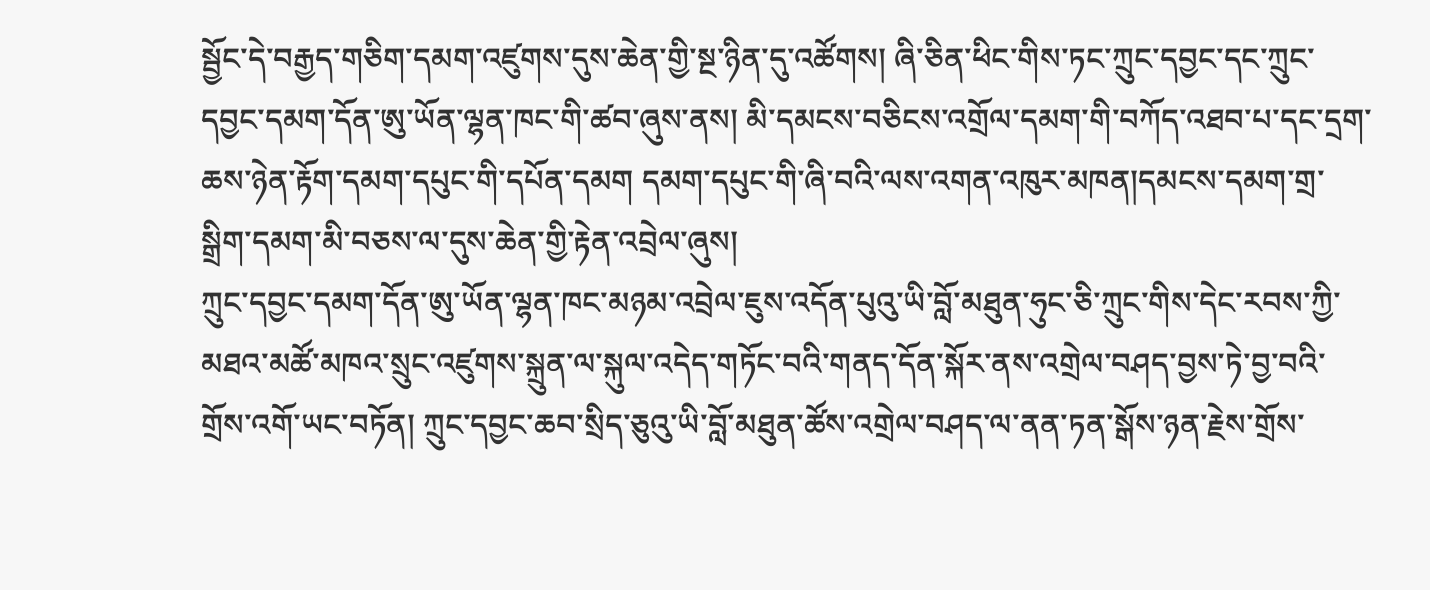སྦྱོང་དེ་བརྒྱད་གཅིག་དམག་འཛུགས་དུས་ཆེན་གྱི་སྔ་ཉིན་དུ་འཚོགས། ཞི་ཅིན་ཕིང་གིས་ཏང་ཀྲུང་དབྱང་དང་ཀྲུང་དབྱང་དམག་དོན་ཨུ་ཡོན་ལྷན་ཁང་གི་ཚབ་ཞུས་ནས། མི་དམངས་བཅིངས་འགྲོལ་དམག་གི་བཀོད་འཐབ་པ་དང་དྲག་ཆས་ཉེན་རྟོག་དམག་དཔུང་གི་དཔོན་དམག དམག་དཔུང་གི་ཞི་བའི་ལས་འགན་འཁུར་མཁན།དམངས་དམག་གྲ་སྒྲིག་དམག་མི་བཅས་ལ་དུས་ཆེན་གྱི་རྟེན་འབྲེལ་ཞུས།
ཀྲུང་དབྱང་དམག་དོན་ཨུ་ཡོན་ལྷན་ཁང་མཉམ་འབྲེལ་ཇུས་འདོན་པུའུ་ཡི་བློ་མཐུན་ཧུང་ཅི་ཀྲུང་གིས་དེང་རབས་ཀྱི་མཐའ་མཚོ་མཁའ་སྲུང་འཛུགས་སྐྲུན་ལ་སྐུལ་འདེད་གཏོང་བའི་གནད་དོན་སྐོར་ནས་འགྲེལ་བཤད་བྱས་ཏེ་བྱ་བའི་གྲོས་འགོ་ཡང་བཏོན། ཀྲུང་དབྱང་ཆབ་སྲིད་ཅུའུ་ཡི་བློ་མཐུན་ཚོས་འགྲེལ་བཤད་ལ་ནན་ཏན་སྒོས་ཉན་རྗེས་གྲོས་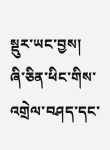སྡུར་ཡང་བྱས།
ཞི་ཅིན་ཕིང་གིས་འགྲེལ་བཤད་དང་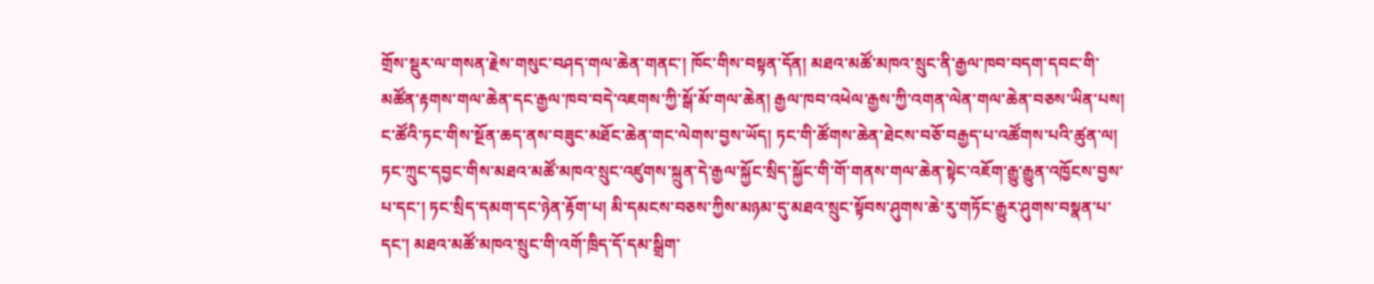གྲོས་སྡུར་ལ་གསན་རྗེས་གསུང་བཤད་གལ་ཆེན་གནང་། ཁོང་གིས་བསྟན་དོན། མཐའ་མཚོ་མཁའ་སྲུང་ནི་རྒྱལ་ཁབ་བདག་དབང་གི་མཚོན་རྟགས་གལ་ཆེན་དང་རྒྱལ་ཁབ་བདེ་འཇགས་ཀྱི་སྒོ་མོ་གལ་ཆེན། རྒྱལ་ཁབ་འཕེལ་རྒྱས་ཀྱི་འགན་ལེན་གལ་ཆེན་བཅས་ཡིན་པས། ང་ཚོའི་ཏང་གིས་སྔོན་ཆད་ནས་བཟུང་མཐོང་ཆེན་གང་ལེགས་བྱས་ཡོད། ཏང་གི་ཚོགས་ཆེན་ཐེངས་བཅོ་བརྒྱད་པ་འཚོགས་པའི་ཚུན་ལ། ཏང་ཀྲུང་དབྱང་གིས་མཐའ་མཚོ་མཁའ་སྲུང་འཛུགས་སྐྲུན་དེ་རྒྱལ་སྐྱོང་སྲིད་སྐྱོང་གི་གོ་གནས་གལ་ཆེན་སྟེང་འཇོག་རྒྱུ་རྒྱུན་འཁྱོངས་བྱས་པ་དང་། ཏང་སྲིད་དམག་དང་ཉེན་རྟོག་པ། མི་དམངས་བཅས་ཀྱིས་མཉམ་དུ་མཐའ་སྲུང་སྟོབས་ཤུགས་ཆེ་རུ་གཏོང་རྒྱུར་ཤུགས་བསྣན་པ་དང་། མཐའ་མཚོ་མཁའ་སྲུང་གི་འགོ་ཁྲིད་དོ་དམ་སྒྲིག་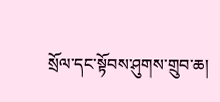སྲོལ་དང་སྟོབས་ཤུགས་གྲུབ་ཆ།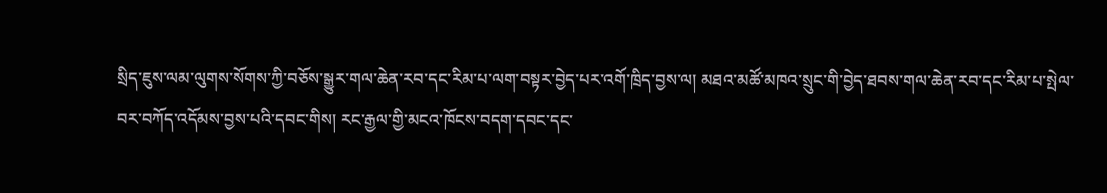སྲིད་ཇུས་ལམ་ལུགས་སོགས་ཀྱི་བཅོས་སྒྱུར་གལ་ཆེན་རབ་དང་རིམ་པ་ལག་བསྟར་བྱེད་པར་འགོ་ཁྲིད་བྱས་ལ། མཐའ་མཚོ་མཁའ་སྲུང་གི་བྱེད་ཐབས་གལ་ཆེན་རབ་དང་རིམ་པ་སྤེལ་བར་བཀོད་འདོམས་བྱས་པའི་དབང་གིས། རང་རྒྱལ་གྱི་མངའ་ཁོངས་བདག་དབང་དང་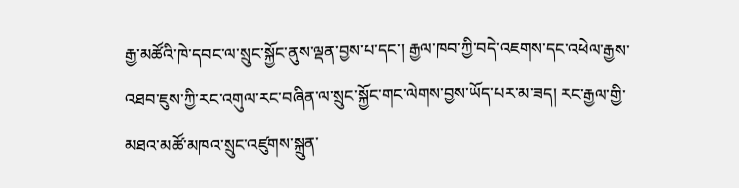རྒྱ་མཚོའི་ཁེ་དབང་ལ་སྲུང་སྐྱོང་ནུས་ལྡན་བྱས་པ་དང་། རྒྱལ་ཁབ་ཀྱི་བདེ་འཇགས་དང་འཕེལ་རྒྱས་འཐབ་ཇུས་ཀྱི་རང་འགུལ་རང་བཞིན་ལ་སྲུང་སྐྱོང་གང་ལེགས་བྱས་ཡོད་པར་མ་ཟད། རང་རྒྱལ་གྱི་མཐའ་མཚོ་མཁའ་སྲུང་འཛུགས་སྐྲུན་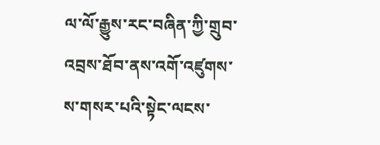ལ་ལོ་རྒྱུས་རང་བཞིན་ཀྱི་གྲུབ་འབྲས་ཐོབ་ནས་འགོ་འཛུགས་ས་གསར་པའི་སྟེང་ལངས་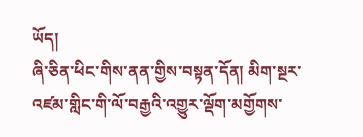ཡོད།
ཞི་ཅིན་ཕིང་གིས་ནན་གྱིས་བསྟན་དོན། མིག་སྔར་འཛམ་གླིང་གི་ལོ་བརྒྱའི་འགྱུར་ལྡོག་མགྱོགས་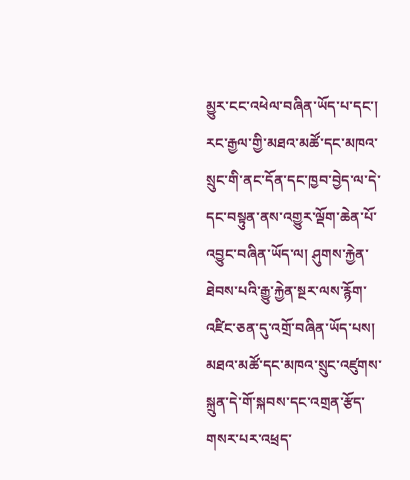མྱུར་ངང་འཕེལ་བཞིན་ཡོད་པ་དང་། རང་རྒྱལ་གྱི་མཐའ་མཚོ་དང་མཁའ་སྲུང་གི་ནང་དོན་དང་ཁྱབ་བྱེད་ལ་དེ་དང་བསྟུན་ནས་འགྱུར་ལྡོག་ཆེན་པོ་འབྱུང་བཞིན་ཡོད་ལ། ཤུགས་རྐྱེན་ཐེབས་པའི་རྒྱུ་རྐྱེན་སྔར་ལས་རྙོག་འཛིང་ཅན་དུ་འགྲོ་བཞིན་ཡོད་པས། མཐའ་མཚོ་དང་མཁའ་སྲུང་འཛུགས་སྐྲུན་དེ་གོ་སྐབས་དང་འགྲན་རྩོད་གསར་པར་འཕྲད་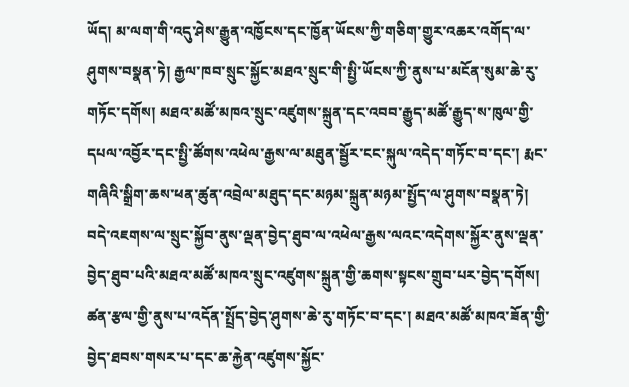ཡོད། མ་ལག་གི་འདུ་ཤེས་རྒྱུན་འཁྱོངས་དང་ཁྱོན་ཡོངས་ཀྱི་གཅིག་གྱུར་འཆར་འགོད་ལ་ཤུགས་བསྣན་ཏེ། རྒྱལ་ཁབ་སྲུང་སྐྱོང་མཐའ་སྲུང་གི་སྤྱི་ཡོངས་ཀྱི་ནུས་པ་མངོན་སུམ་ཆེ་རུ་གཏོང་དགོས། མཐའ་མཚོ་མཁའ་སྲུང་འཛུགས་སྐྲུན་དང་འབབ་རྒྱུད་མཚོ་རྒྱུད་ས་ཁུལ་གྱི་དཔལ་འབྱོར་དང་སྤྱི་ཚོགས་འཕེལ་རྒྱས་ལ་མཐུན་སྦྱོར་ངང་སྐུལ་འདེད་གཏོང་བ་དང་། རྨང་གཞིའི་སྒྲིག་ཆས་ཕན་ཚུན་འབྲེལ་མཐུད་དང་མཉམ་སྐྲུན་མཉམ་སྤྱོད་ལ་ཤུགས་བསྣན་ཏེ། བདེ་འཇགས་ལ་སྲུང་སྐྱོབ་ནུས་ལྡན་བྱེད་ཐུབ་ལ་འཕེལ་རྒྱས་ལའང་འདེགས་སྐྱོར་ནུས་ལྡན་བྱེད་ཐུབ་པའི་མཐའ་མཚོ་མཁའ་སྲུང་འཛུགས་སྐྲུན་གྱི་ཆགས་སྟངས་གྲུབ་པར་བྱེད་དགོས། ཚན་རྩལ་གྱི་ནུས་པ་འདོན་སྤྲོད་བྱེད་ཤུགས་ཆེ་རུ་གཏོང་བ་དང་། མཐའ་མཚོ་མཁའ་ཟོན་གྱི་བྱེད་ཐབས་གསར་པ་དང་ཆ་རྐྱེན་འཛུགས་སྐྱོང་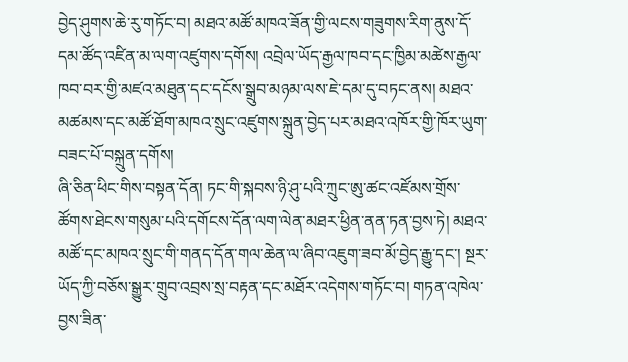བྱེད་ཤུགས་ཆེ་རུ་གཏོང་བ། མཐའ་མཚོ་མཁའ་ཟོན་གྱི་ལངས་གཟུགས་རིག་ནུས་དོ་དམ་ཚོད་འཛིན་མ་ལག་འཛུགས་དགོས། འབྲེལ་ཡོད་རྒྱལ་ཁབ་དང་ཁྱིམ་མཚེས་རྒྱལ་ཁབ་བར་གྱི་མཛའ་མཐུན་དང་དངོས་སྒྲུབ་མཉམ་ལས་ཇེ་དམ་དུ་བཏང་ནས། མཐའ་མཚམས་དང་མཚོ་ཐོག་མཁའ་སྲུང་འཛུགས་སྐྲུན་བྱེད་པར་མཐའ་འཁོར་གྱི་ཁོར་ཡུག་བཟང་པོ་བསྐྲུན་དགོས།
ཞི་ཅིན་ཕིང་གིས་བསྟན་དོན། ཏང་གི་སྐབས་ཉི་ཤུ་པའི་ཀྲུང་ཨུ་ཚང་འཛོམས་གྲོས་ཚོགས་ཐེངས་གསུམ་པའི་དགོངས་དོན་ལག་ལེན་མཐར་ཕྱིན་ནན་ཏན་བྱས་ཏེ། མཐའ་མཚོ་དང་མཁའ་སྲུང་གི་གནད་དོན་གལ་ཆེན་ལ་ཞིབ་འཇུག་ཟབ་མོ་བྱེད་རྒྱུ་དང་། སྔར་ཡོད་ཀྱི་བཅོས་སྒྱུར་གྲུབ་འབྲས་སྲ་བརྟན་དང་མཐོར་འདེགས་གཏོང་བ། གཏན་འཁེལ་བྱས་ཟིན་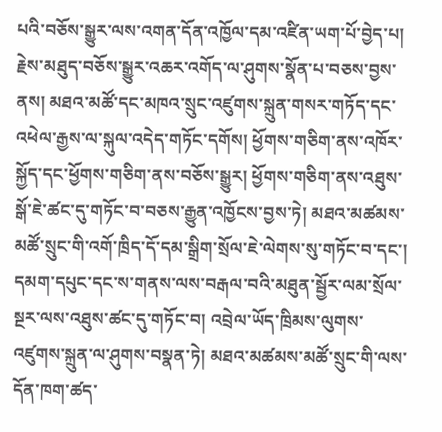པའི་བཅོས་སྒྱུར་ལས་འགན་དོན་འཁྱོལ་དམ་འཛིན་ཡག་པོ་བྱེད་པ། རྗེས་མཐུད་བཅོས་སྒྱུར་འཆར་འགོད་ལ་ཤུགས་སྣོན་པ་བཅས་བྱས་ནས། མཐའ་མཚོ་དང་མཁའ་སྲུང་འཛུགས་སྐྲུན་གསར་གཏོད་དང་འཕེལ་རྒྱས་ལ་སྐུལ་འདེད་གཏོང་དགོས། ཕྱོགས་གཅིག་ནས་འཁོར་སྐྱོད་དང་ཕྱོགས་གཅིག་ནས་བཅོས་སྒྱུར། ཕྱོགས་གཅིག་ནས་འཐུས་སྒོ་ཇེ་ཚང་དུ་གཏོང་བ་བཅས་རྒྱུན་འཁྱོངས་བྱས་ཏེ། མཐའ་མཚམས་མཚོ་སྲུང་གི་འགོ་ཁྲིད་དོ་དམ་སྒྲིག་སྲོལ་ཇེ་ལེགས་སུ་གཏོང་བ་དང་། དམག་དཔུང་དང་ས་གནས་ལས་བརྒལ་བའི་མཐུན་སྦྱོར་ལམ་སྲོལ་སྔར་ལས་འཐུས་ཚང་དུ་གཏོང་བ། འབྲེལ་ཡོད་ཁྲིམས་ལུགས་འཛུགས་སྐྲུན་ལ་ཤུགས་བསྣན་ཏེ། མཐའ་མཚམས་མཚོ་སྲུང་གི་ལས་དོན་ཁག་ཚད་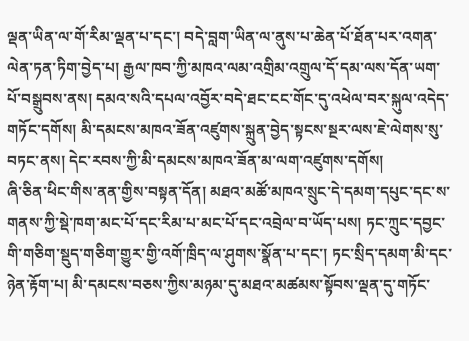ལྡན་ཡིན་ལ་གོ་རིམ་ལྡན་པ་དང་། བདེ་བླག་ཡིན་ལ་ནུས་པ་ཆེན་པོ་ཐོན་པར་འགན་ལེན་ཏན་ཏིག་བྱེད་པ། རྒྱལ་ཁབ་ཀྱི་མཁའ་ལམ་འགྲིམ་འགྲུལ་དོ་དམ་ལས་དོན་ཡག་པོ་བསྒྲུབས་ནས། དམའ་སའི་དཔལ་འབྱོར་བདེ་ཐང་ངང་གོང་དུ་འཕེལ་བར་སྐུལ་འདེད་གཏོང་དགོས། མི་དམངས་མཁའ་ཟོན་འཛུགས་སྐྲུན་བྱེད་སྟངས་སྔར་ལས་ཇེ་ལེགས་སུ་བཏང་ནས། དེང་རབས་ཀྱི་མི་དམངས་མཁའ་ཟོན་མ་ལག་འཛུགས་དགོས།
ཞི་ཅིན་ཕིང་གིས་ནན་གྱིས་བསྟན་དོན། མཐའ་མཚོ་མཁའ་སྲུང་དེ་དམག་དཔུང་དང་ས་གནས་ཀྱི་སྡེ་ཁག་མང་པོ་དང་རིམ་པ་མང་པོ་དང་འབྲེལ་བ་ཡོད་པས། ཏང་ཀྲུང་དབྱང་གི་གཅིག་སྡུད་གཅིག་གྱུར་གྱི་འགོ་ཁྲིད་ལ་ཤུགས་སྣོན་པ་དང་། ཏང་སྲིད་དམག་མི་དང་ཉེན་རྟོག་པ། མི་དམངས་བཅས་ཀྱིས་མཉམ་དུ་མཐའ་མཚམས་སྟོབས་ལྡན་དུ་གཏོང་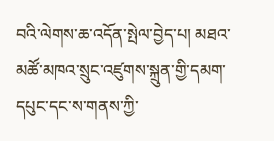བའི་ལེགས་ཆ་འདོན་སྤེལ་བྱེད་པ། མཐའ་མཚོ་མཁའ་སྲུང་འཛུགས་སྐྲུན་གྱི་དམག་དཔུང་དང་ས་གནས་ཀྱི་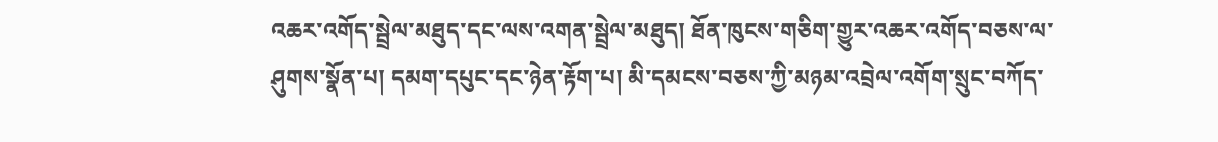འཆར་འགོད་སྦྲེལ་མཐུད་དང་ལས་འགན་སྦྲེལ་མཐུད། ཐོན་ཁུངས་གཅིག་གྱུར་འཆར་འགོད་བཅས་ལ་ཤུགས་སྣོན་པ། དམག་དཔུང་དང་ཉེན་རྟོག་པ། མི་དམངས་བཅས་ཀྱི་མཉམ་འབྲེལ་འགོག་སྲུང་བཀོད་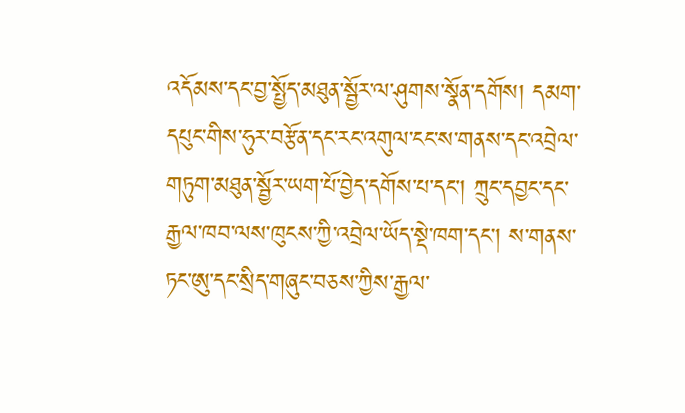འདོམས་དང་བྱ་སྤྱོད་མཐུན་སྦྱོར་ལ་ཤུགས་སྣོན་དགོས། དམག་དཔུང་གིས་ཧུར་བརྩོན་དང་རང་འགུལ་ངང་ས་གནས་དང་འབྲེལ་གཏུག་མཐུན་སྦྱོར་ཡག་པོ་བྱེད་དགོས་པ་དང་། ཀྲུང་དབྱང་དང་རྒྱལ་ཁབ་ལས་ཁུངས་ཀྱི་འབྲེལ་ཡོད་སྡེ་ཁག་དང་། ས་གནས་ཏང་ཨུ་དང་སྲིད་གཞུང་བཅས་ཀྱིས་རྒྱལ་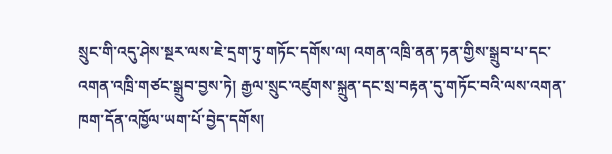སྲུང་གི་འདུ་ཤེས་སྔར་ལས་ཇེ་དྲག་ཏུ་གཏོང་དགོས་ལ། འགན་འཁྲི་ནན་ཏན་གྱིས་སྒྲུབ་པ་དང་འགན་འཁྲི་གཙང་སྒྲུབ་བྱས་ཏེ། རྒྱལ་སྲུང་འཛུགས་སྐྲུན་དང་སྲ་བརྟན་དུ་གཏོང་བའི་ལས་འགན་ཁག་དོན་འཁྱོལ་ཡག་པོ་བྱེད་དགོས།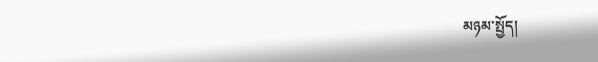མཉམ་སྤྱོད།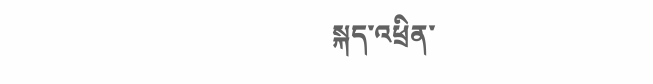སྐད་འཕྲིན་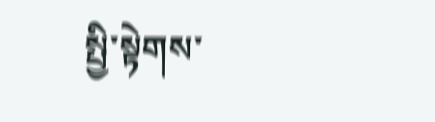སྤྱི་སྟེགས་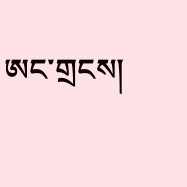ཨང་གྲངས།